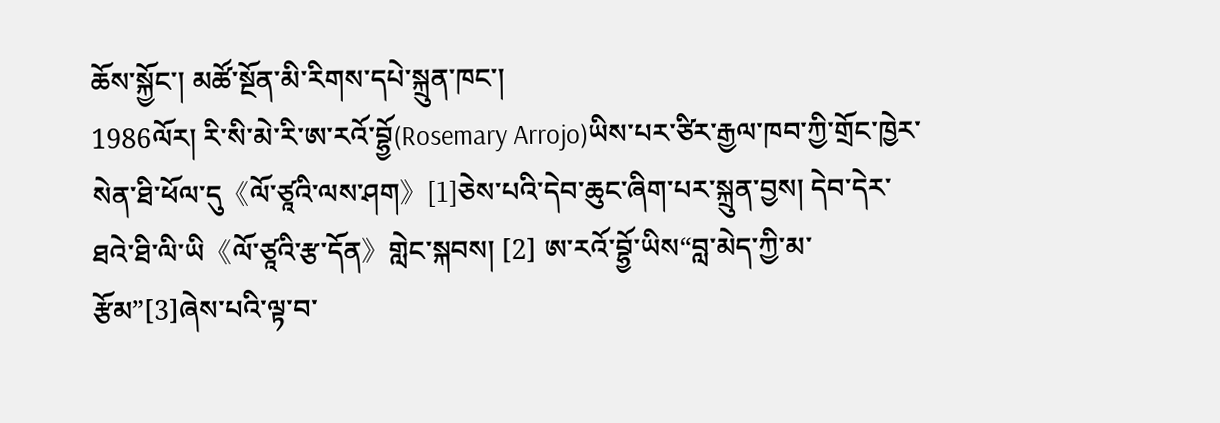ཆོས་སྐྱོང་། མཚོ་སྔོན་མི་རིགས་དཔེ་སྐྲུན་ཁང་།
1986ལོར། རི་སི་མེ་རི་ཨ་རའོ་བྷྱོ(Rosemary Arrojo)ཡིས་པར་ཙིར་རྒྱལ་ཁབ་ཀྱི་གྲོང་ཁྱེར་སེན་ཐི་ཕོལ་དུ《ལོ་ཙཱའི་ལས་ཤག》[1]ཅེས་པའི་དེབ་ཆུང་ཞིག་པར་སྐྲུན་བྱས། དེབ་དེར་ཐའེ་ཐི་ལི་ཡི《ལོ་ཙཱའི་རྩ་དོན》གླེང་སྐབས། [2] ཨ་རའོ་བྷྱོ་ཡིས“བླ་མེད་ཀྱི་མ་རྩོམ”[3]ཞེས་པའི་ལྟ་བ་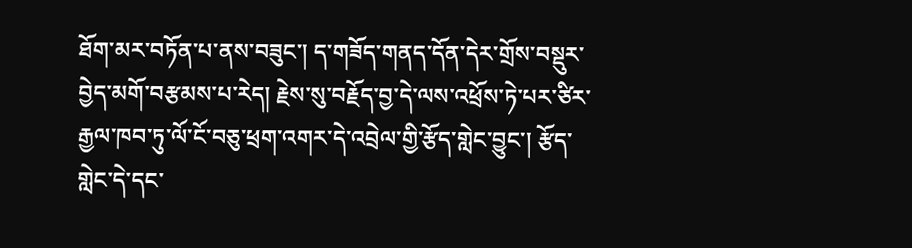ཐོག་མར་བཏོན་པ་ནས་བཟུང་། ད་གཟོད་གནད་དོན་དེར་གྲོས་བསྡུར་བྱེད་མགོ་བརྩམས་པ་རེད། རྗེས་སུ་བརྗོད་བྱ་དེ་ལས་འཕྲོས་ཏེ་པར་ཙིར་རྒྱལ་ཁབ་ཏུ་ལོ་ངོ་བཅུ་ཕྲག་འགར་དེ་འབྲེལ་གྱི་རྩོད་གླེང་བྱུང་། རྩོད་གླེང་དེ་དང་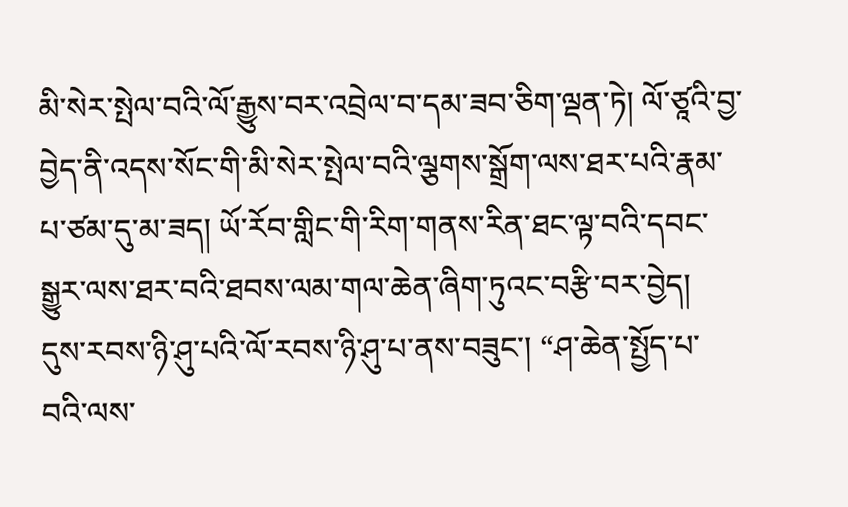མི་སེར་སྤེལ་བའི་ལོ་རྒྱུས་བར་འབྲེལ་བ་དམ་ཟབ་ཅིག་ལྡན་ཏེ། ལོ་ཙཱའི་བྱ་བྱེད་ནི་འདས་སོང་གི་མི་སེར་སྤེལ་བའི་ལྕགས་སྒྲོག་ལས་ཐར་པའི་རྣམ་པ་ཙམ་དུ་མ་ཟད། ཡོ་རོབ་གླིང་གི་རིག་གནས་རིན་ཐང་ལྟ་བའི་དབང་སྒྱུར་ལས་ཐར་བའི་ཐབས་ལམ་གལ་ཆེན་ཞིག་ཏུའང་བརྩི་བར་བྱེད།
དུས་རབས་ཉི་ཤུ་པའི་ལོ་རབས་ཉི་ཤུ་པ་ནས་བཟུང་། “ཤ་ཆེན་སྤྱོད་པ་བའི་ལས་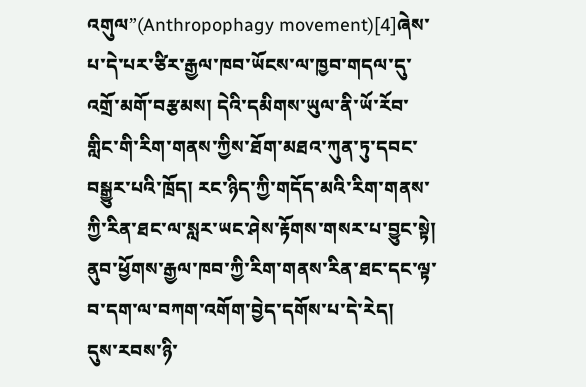འགུལ”(Anthropophagy movement)[4]ཞེས་པ་དེ་པར་ཙིར་རྒྱལ་ཁབ་ཡོངས་ལ་ཁྱབ་གདལ་དུ་འགྲོ་མགོ་བརྩམས། དེའི་དམིགས་ཡུལ་ནི་ཡོ་རོབ་གླིང་གི་རིག་གནས་ཀྱིས་ཐོག་མཐའ་ཀུན་ཏུ་དབང་བསྒྱུར་པའི་ཁྲོད། རང་ཉིད་ཀྱི་གདོད་མའི་རིག་གནས་ཀྱི་རིན་ཐང་ལ་སླར་ཡང་ཤེས་རྟོགས་གསར་པ་བྱུང་སྟེ། ནུབ་ཕྱོགས་རྒྱལ་ཁབ་ཀྱི་རིག་གནས་རིན་ཐང་དང་ལྟ་བ་དག་ལ་བཀག་འགོག་བྱེད་དགོས་པ་དེ་རེད།
དུས་རབས་ཉི་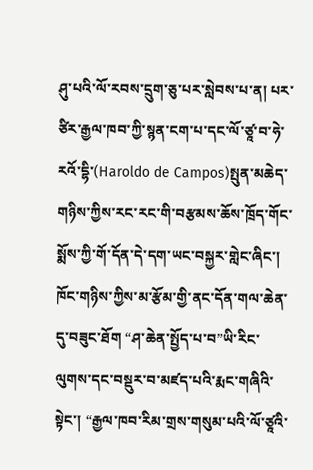ཤུ་པའི་ལོ་རབས་དྲུག་ཅུ་པར་སླེབས་པ་ན། པར་ཙིར་རྒྱལ་ཁབ་ཀྱི་སྙན་ངག་པ་དང་ལོ་ཙཱ་བ་ཧེ་རའོ་དྷི་(Haroldo de Campos)སྤུན་མཆེད་གཉིས་ཀྱིས་རང་རང་གི་བརྩམས་ཆོས་ཁྲོད་གོང་སྨོས་ཀྱི་གོ་དོན་དེ་དག་ཡང་བསྐྱར་གླེང་ཞིང་། ཁོང་གཉིས་ཀྱིས་མ་རྩོམ་གྱི་ནང་དོན་གལ་ཆེན་དུ་བཟུང་ཐོག “ཤ་ཆེན་སྤྱོད་པ་བ”ཡི་རིང་ལུགས་དང་བསྡུར་བ་མཛད་པའི་རྨང་གཞིའི་སྟེང་། “རྒྱལ་ཁབ་རིམ་གྲས་གསུམ་པའི་ལོ་ཙཱའི་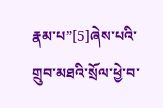རྣམ་པ”[5]ཞེས་པའི་གྲུབ་མཐའི་སྲོལ་ཕྱེ་བ་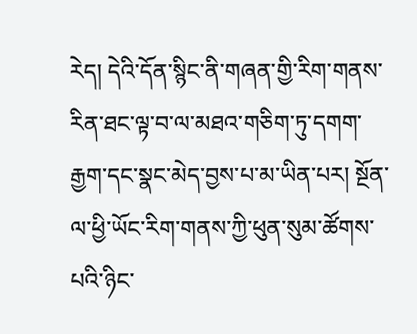རེད། དེའི་དོན་སྙིང་ནི་གཞན་གྱི་རིག་གནས་རིན་ཐང་ལྟ་བ་ལ་མཐའ་གཅིག་ཏུ་དགག་རྒྱག་དང་སྣང་མེད་བྱས་པ་མ་ཡིན་པར། སྔོན་ལ་ཕྱི་ཡོང་རིག་གནས་ཀྱི་ཕུན་སུམ་ཚོགས་པའི་ཉིང་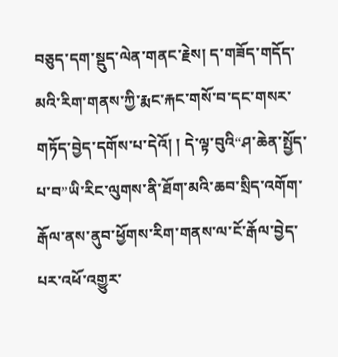བཅུད་དག་སྡུད་ལེན་གནང་རྗེས། ད་གཟོད་གདོད་མའི་རིག་གནས་ཀྱི་རྨང་རྐང་གསོ་བ་དང་གསར་གཏོད་བྱེད་དགོས་པ་དེའོ། ། དེ་ལྟ་བུའི“ཤ་ཆེན་སྤྱོད་པ་བ”ཡི་རིང་ལུགས་ནི་ཐོག་མའི་ཆབ་སྲིད་འགོག་རྒོལ་ནས་ནུབ་ཕྱོགས་རིག་གནས་ལ་ངོ་རྒོལ་བྱེད་པར་འཕོ་འགྱུར་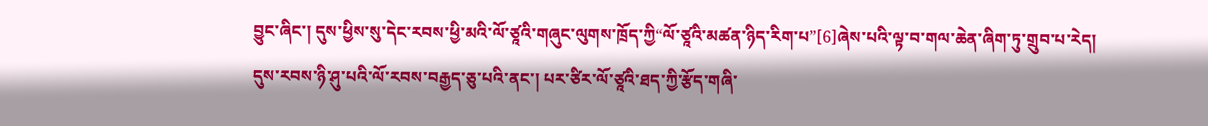བྱུང་ཞིང་། དུས་ཕྱིས་སུ་དེང་རབས་ཕྱི་མའི་ལོ་ཙཱའི་གཞུང་ལུགས་ཁྲོད་ཀྱི“ལོ་ཙཱའི་མཚན་ཉིད་རིག་པ”[6]ཞེས་པའི་ལྟ་བ་གལ་ཆེན་ཞིག་ཏུ་གྲུབ་པ་རེད།
དུས་རབས་ཉི་ཤུ་པའི་ལོ་རབས་བརྒྱད་ཅུ་པའི་ནང་། པར་ཙིར་ལོ་ཙཱའི་ཐད་ཀྱི་རྩོད་གཞི་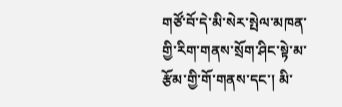གཙོ་བོ་དེ་མི་སེར་སྤེལ་མཁན་གྱི་རིག་གནས་སྲོག་ཤིང་སྟེ་མ་རྩོམ་གྱི་གོ་གནས་དང་། མི་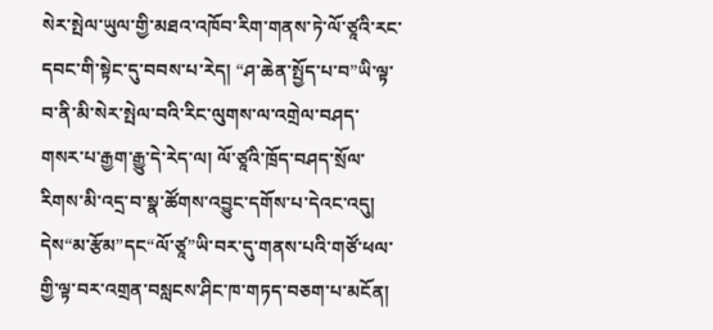སེར་སྤེལ་ཡུལ་གྱི་མཐའ་འཁོབ་རིག་གནས་ཏེ་ལོ་ཙཱའི་རང་དབང་གི་སྟེང་དུ་བབས་པ་རེད། “ཤ་ཆེན་སྤྱོད་པ་བ”ཡི་ལྟ་བ་ནི་མི་སེར་སྤེལ་བའི་རིང་ལུགས་ལ་འགྲེལ་བཤད་གསར་པ་རྒྱག་རྒྱུ་དེ་རེད་ལ། ལོ་ཙཱའི་ཁྲོད་བཤད་སྲོལ་རིགས་མི་འདྲ་བ་སྣ་ཚོགས་འབྱུང་དགོས་པ་དེའང་འདུ། དེས“མ་རྩོམ”དང“ལོ་ཙཱ”ཡི་བར་དུ་གནས་པའི་གཙོ་ཕལ་གྱི་ལྟ་བར་འགྲན་བསླངས་ཤིང་ཁ་གཏད་བཅག་པ་མངོན།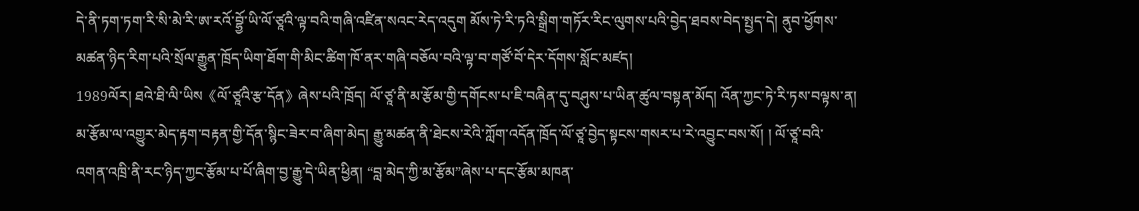དེ་ནི་ཏག་ཏག་རི་སི་མེ་རི་ཨ་རའོ་བྷྱོ་ཡི་ལོ་ཙཱའི་ལྟ་བའི་གཞི་འཛིན་སའང་རེད་འདུག མོས་ཏེ་རི་ཏའི་སྒྲིག་གཏོར་རིང་ལུགས་པའི་བྱེད་ཐབས་བེད་སྤྱད་དེ། ནུབ་ཕྱོགས་མཚན་ཉིད་རིག་པའི་སྲོལ་རྒྱུན་ཁྲོད་ཡིག་ཐོག་གི་མིང་ཚིག་ཁོ་ནར་གཞི་བཅོལ་བའི་ལྟ་བ་གཙོ་བོ་དེར་དོགས་སློང་མཛད།
1989ལོར། ཐའེ་ཐི་ལི་ཡིས《ལོ་ཙཱའི་རྩ་དོན》ཞེས་པའི་ཁྲོད། ལོ་ཙཱ་ནི་མ་རྩོམ་གྱི་དགོངས་པ་ཇི་བཞིན་དུ་བཤུས་པ་ཡིན་ཚུལ་བསྟན་མོད། འོན་ཀྱང་ཏེ་རི་ཏས་བལྟས་ན། མ་རྩོམ་ལ་འགྱུར་མེད་རྟག་བརྟན་གྱི་དོན་སྙིང་ཟེར་བ་ཞིག་མེད། རྒྱུ་མཚན་ནི་ཐེངས་རེའི་ཀློག་འདོན་ཁྲོད་ལོ་ཙཱ་བྱེད་སྟངས་གསར་པ་རེ་འབྱུང་བས་སོ། ། ལོ་ཙཱ་བའི་འགན་འཁྲི་ནི་རང་ཉིད་ཀྱང་རྩོམ་པ་པོ་ཞིག་བྱ་རྒྱུ་དེ་ཡིན་ཕྱིན། “བླ་མེད་ཀྱི་མ་རྩོམ”ཞེས་པ་དང་རྩོམ་མཁན་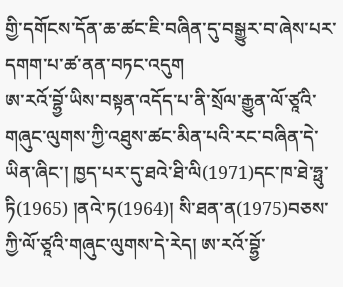གྱི་དགོངས་དོན་ཆ་ཚང་ཇི་བཞིན་དུ་བསྒྱུར་བ་ཞེས་པར་དགག་པ་ཚ་ནན་བཏང་འདུག
ཨ་རའོ་བྷྱོ་ཡིས་བསྟན་འདོད་པ་ནི་སྲོལ་རྒྱུན་ལོ་ཙཱའི་གཞུང་ལུགས་ཀྱི་འཐུས་ཚང་མིན་པའི་རང་བཞིན་དེ་ཡིན་ཞིང་། ཁྱད་པར་དུ་ཐའེ་ཐི་ལི(1971)དང་ཁ་ཐེ་ཧྥུ་ཏི(1965) །ནའེ་ཏ(1964)། སི་ཐན་ན(1975)བཅས་ཀྱི་ལོ་ཙཱའི་གཞུང་ལུགས་དེ་རེད། ཨ་རའོ་བྷྱོ་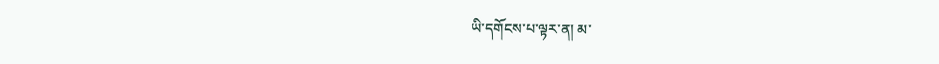ཡི་དགོངས་པ་ལྟར་ན། མ་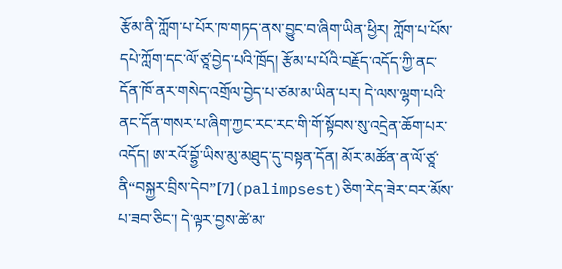རྩོམ་ནི་ཀློག་པ་པོར་ཁ་གཏད་ནས་བྱུང་བ་ཞིག་ཡིན་ཕྱིར། ཀློག་པ་པོས་དཔེ་ཀློག་དང་ལོ་ཙཱ་བྱེད་པའི་ཁྲོད། རྩོམ་པ་པོའི་བརྗོད་འདོད་ཀྱི་ནང་དོན་ཁོ་ནར་གསེད་འགྲོལ་བྱེད་པ་ཙམ་མ་ཡིན་པར། དེ་ལས་ལྷག་པའི་ནང་དོན་གསར་པ་ཞིག་ཀྱང་རང་རང་གི་གོ་སྟོབས་སུ་འདྲེན་ཆོག་པར་འདོད། ཨ་རའོ་བྷྱོ་ཡིས་མུ་མཐུད་དུ་བསྟན་དོན། མོར་མཚོན་ན་ལོ་ཙཱ་ནི“བསྐྱར་བྲིས་དེབ”[7](palimpsest)ཅིག་རེད་ཟེར་བར་མོས་པ་ཟབ་ཅིང་། དེ་ལྟར་བྱས་ཚེ་མ་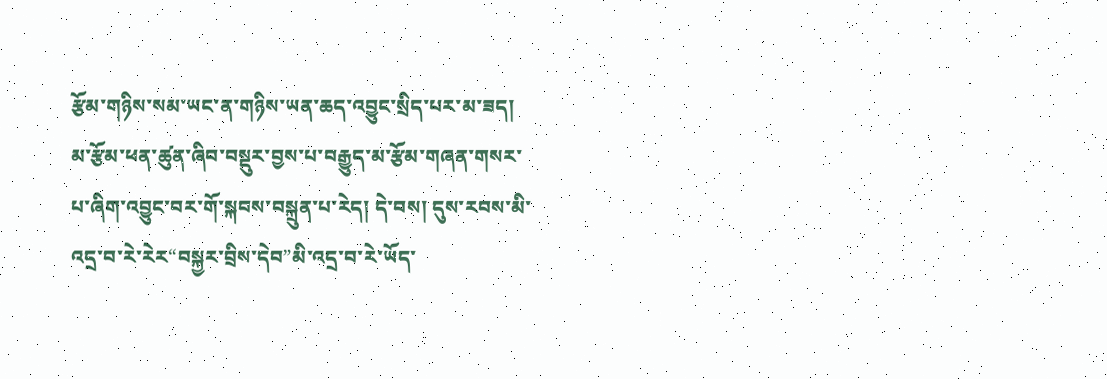རྩོམ་གཉིས་སམ་ཡང་ན་གཉིས་ཡན་ཆད་འབྱུང་སྲིད་པར་མ་ཟད། མ་རྩོམ་ཕན་ཚུན་ཞིབ་བསྡུར་བྱས་པ་བརྒྱུད་མ་རྩོམ་གཞན་གསར་པ་ཞིག་འབྱུང་བར་གོ་སྐབས་བསྐྲུན་པ་རེད། དེ་བས། དུས་རབས་མི་འདྲ་བ་རེ་རེར“བསྐྱར་བྲིས་དེབ”མི་འདྲ་བ་རེ་ཡོད་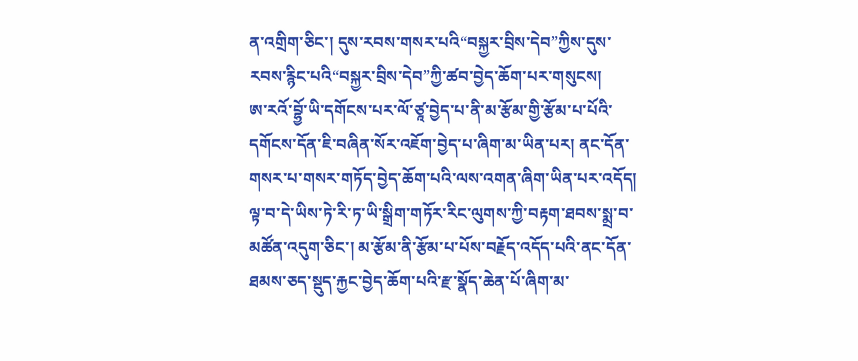ན་འགྲིག་ཅིང་། དུས་རབས་གསར་པའི“བསྐྱར་བྲིས་དེབ”ཀྱིས་དུས་རབས་རྙིང་པའི“བསྐྱར་བྲིས་དེབ”ཀྱི་ཚབ་བྱེད་ཆོག་པར་གསུངས།
ཨ་རའོ་བྷྱོ་ཡི་དགོངས་པར་ལོ་ཙཱ་བྱེད་པ་ནི་མ་རྩོམ་གྱི་རྩོམ་པ་པོའི་དགོངས་དོན་ཇི་བཞིན་སོར་འཇོག་བྱེད་པ་ཞིག་མ་ཡིན་པར། ནང་དོན་གསར་པ་གསར་གཏོད་བྱེད་ཆོག་པའི་ལས་འགན་ཞིག་ཡིན་པར་འདོད། ལྟ་བ་དེ་ཡིས་ཏེ་རི་ཏ་ཡི་སྒྲིག་གཏོར་རིང་ལུགས་ཀྱི་བརྟག་ཐབས་སྨྲ་བ་མཚོན་འདུག་ཅིང་། མ་རྩོམ་ནི་རྩོམ་པ་པོས་བརྗོད་འདོད་པའི་ནང་དོན་ཐམས་ཅད་སྡུད་རྐྱང་བྱེད་ཆོག་པའི་རྫ་སྣོད་ཆེན་པོ་ཞིག་མ་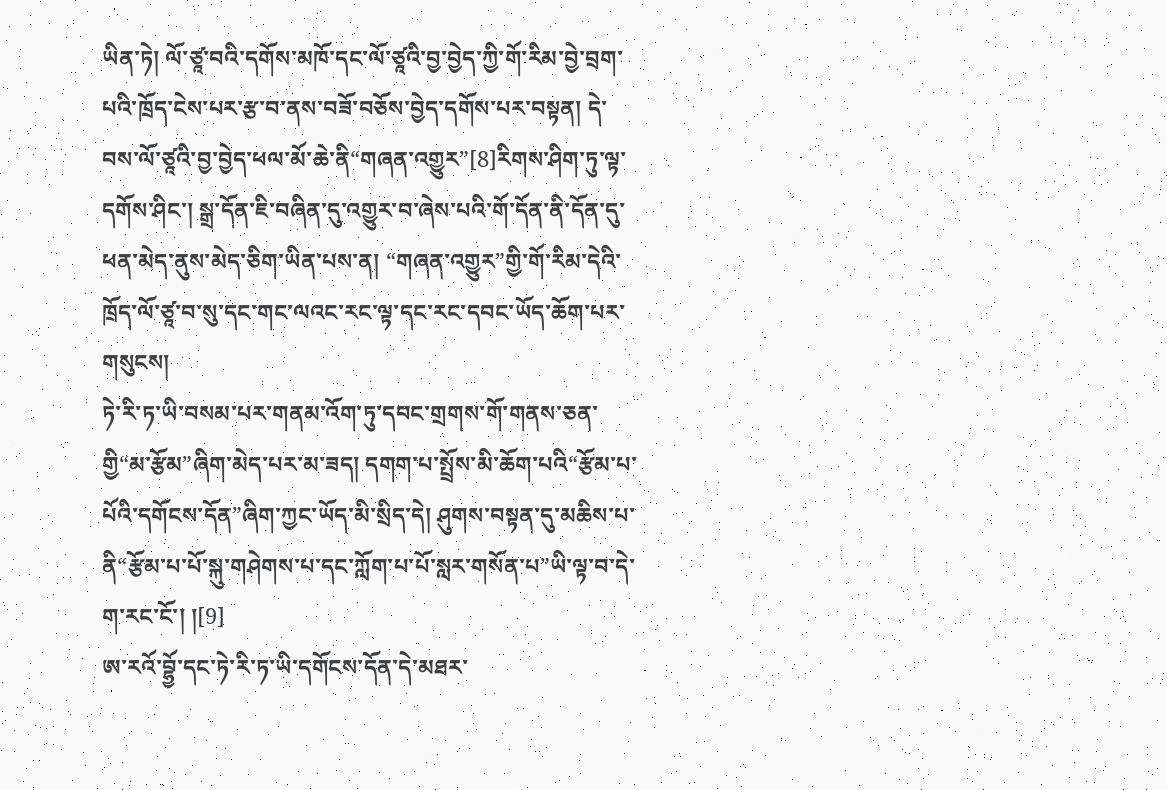ཡིན་ཏེ། ལོ་ཙཱ་བའི་དགོས་མཁོ་དང་ལོ་ཙཱའི་བྱ་བྱེད་ཀྱི་གོ་རིམ་བྱེ་བྲག་པའི་ཁྲོད་ངེས་པར་རྩ་བ་ནས་བཟོ་བཅོས་བྱེད་དགོས་པར་བསྟན། དེ་བས་ལོ་ཙཱའི་བྱ་བྱེད་ཕལ་མོ་ཆེ་ནི“གཞན་འགྱུར”[8]རིགས་ཤིག་ཏུ་ལྟ་དགོས་ཤིང་། སྒྲ་དོན་ཇི་བཞིན་དུ་འགྱུར་བ་ཞེས་པའི་གོ་དོན་ནི་དོན་དུ་ཕན་མེད་ནུས་མེད་ཅིག་ཡིན་པས་ན། “གཞན་འགྱུར”གྱི་གོ་རིམ་དེའི་ཁྲོད་ལོ་ཙཱ་བ་སུ་དང་གང་ལའང་རང་ལྟ་དང་རང་དབང་ཡོད་ཆོག་པར་གསུངས།
ཏེ་རི་ཏ་ཡི་བསམ་པར་གནམ་འོག་ཏུ་དབང་གྲགས་གོ་གནས་ཅན་གྱི“མ་རྩོམ”ཞིག་མེད་པར་མ་ཟད། དགག་པ་སྤྲོས་མི་ཆོག་པའི“རྩོམ་པ་པོའི་དགོངས་དོན”ཞིག་ཀྱང་ཡོད་མི་སྲིད་དེ། ཤུགས་བསྟན་དུ་མཆིས་པ་ནི“རྩོམ་པ་པོ་སྐུ་གཤེགས་པ་དང་ཀློག་པ་པོ་སླར་གསོན་པ”ཡི་ལྟ་བ་དེ་ག་རང་ངོ་། །[9]
ཨ་རའོ་བྷྱོ་དང་ཏེ་རི་ཏ་ཡི་དགོངས་དོན་དེ་མཐར་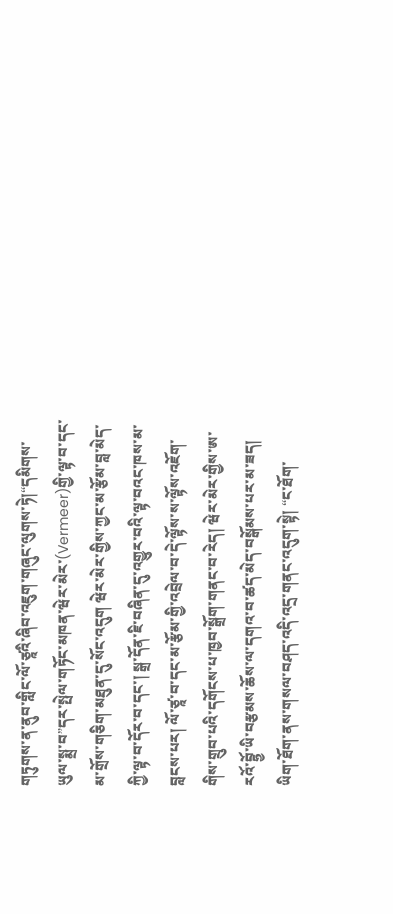གཏུགས་ན་ནུབ་གླིང་ལོ་ཙཱའི་ཞིབ་འཇུག་གཞུང་ལུགས་ཏེ།“དམིགས་ཡུལ་སྨྲ་བ”དར་སྤེལ་གཏོང་མཁན་ཝེར་མེར་(Vermeer)གྱི་ལྟ་བ་དང་མ་གྲོས་གཅིག་མཐུན་དུ་སོང་འདུག ཝེར་མེར་གྱིས་ཀྱང་མ་རྩོམ་བླ་མེད་ཀྱི་ལྟ་བ་དོར་བ་དང་། སྒྲ་དོན་ཇི་བཞིན་དུ་འགྱུར་བའི་ལྟ་བའང་ཁས་མ་བླངས་པར། ལོ་ཙཱ་བ་དང་མ་རྩོམ་གྱི་འབྲེལ་བ་དེ་ལྟོས་ས་ལྟོས་འཇོག་གིས་གྲུབ་པའི་དགོངས་པ་ཁྱབ་སྒྲོག་གནང་བ་རེད། ཝེར་མེར་གྱིས་ཨ་རའོ་བྷྱོ་ཡི་བརྩམས་ཆོས་ལ་དགའ་བ་ཚད་མེད་བསྒོམས་པར་མ་ཟད། ཡིག་ཐོག་ནས་གསལ་བཤད་འདི་འདྲ་གནང་འདུག་སྟེ། “ང་ཐོག་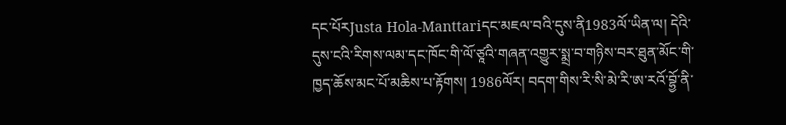དང་པོརJusta Hola-Manttariདང་མཇལ་བའི་དུས་ནི1983ལོ་ཡིན་ལ། དེའི་དུས་ངའི་རིགས་ལམ་དང་ཁོང་གི་ལོ་ཙཱའི་གཞན་འགྱུར་སྨྲ་བ་གཉིས་བར་ཐུན་མོང་གི་ཁྱད་ཆོས་མང་པོ་མཆིས་པ་རྟོགས། 1986ལོར། བདག་གིས་རི་སི་མེ་རི་ཨ་རའོ་བྷྱོ་ནི་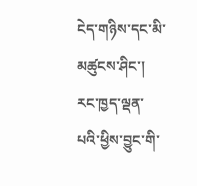ངེད་གཉིས་དང་མི་མཚུངས་ཤིང་། རང་ཁྱད་ལྡན་པའི་ཕྱིས་བྱུང་གི་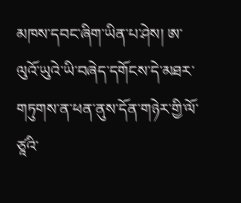མཁས་དབང་ཞིག་ཡིན་པ་ཤེས། ཨ་ལུའོ་ཡུའེ་ཡི་བཞེད་དགོངས་དེ་མཐར་གཏུགས་ན་ཕན་ནུས་དོན་གཉེར་གྱི་ལོ་ཙཱའི་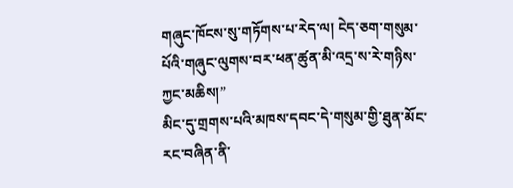གཞུང་ཁོངས་སུ་གཏོགས་པ་རེད་ལ། ངེད་ཅག་གསུམ་པོའི་གཞུང་ལུགས་བར་ཕན་ཚུན་མི་འདྲ་ས་རེ་གཉིས་ཀྱང་མཆིས།”
མིང་དུ་གྲགས་པའི་མཁས་དབང་དེ་གསུམ་གྱི་ཐུན་མོང་རང་བཞིན་ནི་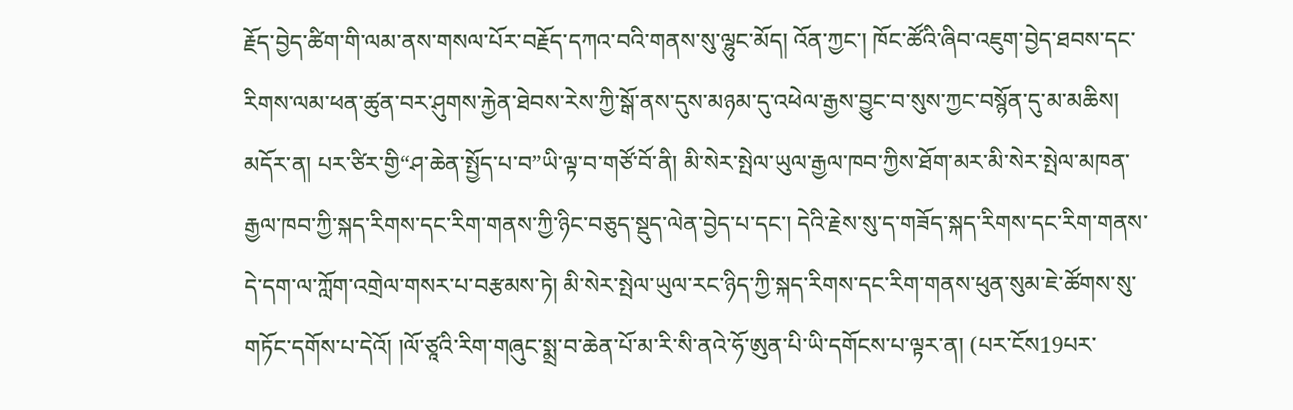རྗོད་བྱེད་ཚིག་གི་ལམ་ནས་གསལ་པོར་བརྗོད་དཀའ་བའི་གནས་སུ་ལྷུང་མོད། འོན་ཀྱང་། ཁོང་ཚོའི་ཞིབ་འཇུག་བྱེད་ཐབས་དང་རིགས་ལམ་ཕན་ཚུན་བར་ཤུགས་རྐྱེན་ཐེབས་རེས་ཀྱི་སྒོ་ནས་དུས་མཉམ་དུ་འཕེལ་རྒྱས་བྱུང་བ་སུས་ཀྱང་བསྙོན་དུ་མ་མཆིས།
མདོར་ན། པར་ཙིར་གྱི“ཤ་ཆེན་སྤྱོད་པ་བ”ཡི་ལྟ་བ་གཙོ་བོ་ནི། མི་སེར་སྤེལ་ཡུལ་རྒྱལ་ཁབ་ཀྱིས་ཐོག་མར་མི་སེར་སྤེལ་མཁན་རྒྱལ་ཁབ་ཀྱི་སྐད་རིགས་དང་རིག་གནས་ཀྱི་ཉིང་བཅུད་སྡུད་ལེན་བྱེད་པ་དང་། དེའི་རྗེས་སུ་ད་གཟོད་སྐད་རིགས་དང་རིག་གནས་དེ་དག་ལ་ཀློག་འགྲེལ་གསར་པ་བརྩམས་ཏེ། མི་སེར་སྤེལ་ཡུལ་རང་ཉིད་ཀྱི་སྐད་རིགས་དང་རིག་གནས་ཕུན་སུམ་ཇེ་ཚོགས་སུ་གཏོང་དགོས་པ་དེའོ། །ལོ་ཙཱའི་རིག་གཞུང་སྨྲ་བ་ཆེན་པོ་མ་རི་སི་ནའེ་ཧོ་ཨུན་པི་ཡི་དགོངས་པ་ལྟར་ན། (པར་ངོས19པར་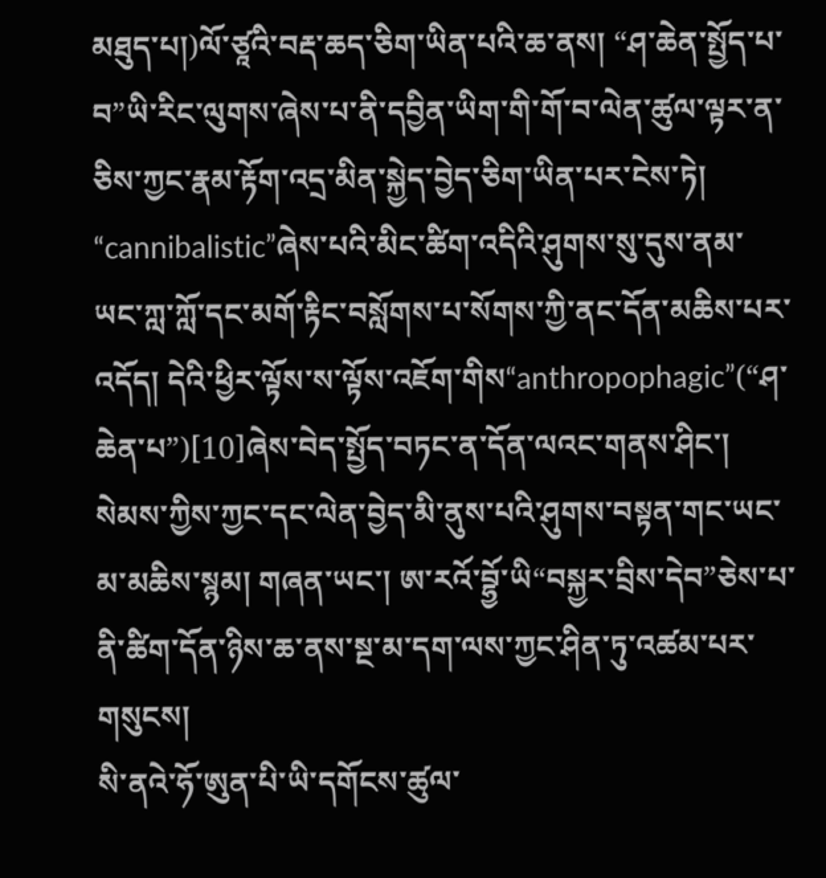མཐུད་པ།)ལོ་ཙཱའི་བརྡ་ཆད་ཅིག་ཡིན་པའི་ཆ་ནས། “ཤ་ཆེན་སྤྱོད་པ་བ”ཡི་རིང་ལུགས་ཞེས་པ་ནི་དབྱིན་ཡིག་གི་གོ་བ་ལེན་ཚུལ་ལྟར་ན་ཅིས་ཀྱང་རྣམ་རྟོག་འདྲ་མིན་སྐྱེད་བྱེད་ཅིག་ཡིན་པར་ངེས་ཏེ། “cannibalistic”ཞེས་པའི་མིང་ཚིག་འདིའི་ཤུགས་སུ་དུས་ནམ་ཡང་ཀླ་ཀློ་དང་མགོ་རྟིང་བསློགས་པ་སོགས་ཀྱི་ནང་དོན་མཆིས་པར་འདོད། དེའི་ཕྱིར་ལྟོས་ས་ལྟོས་འཇོག་གིས“anthropophagic”(“ཤ་ཆེན་པ”)[10]ཞེས་བེད་སྤྱོད་བཏང་ན་དོན་ལའང་གནས་ཤིང་། སེམས་ཀྱིས་ཀྱང་དང་ལེན་བྱེད་མི་ནུས་པའི་ཤུགས་བསྟན་གང་ཡང་མ་མཆིས་སྙམ། གཞན་ཡང་། ཨ་རའོ་བྷྱོ་ཡི“བསྐྱར་བྲིས་དེབ”ཅེས་པ་ནི་ཚིག་དོན་ཉིས་ཆ་ནས་སྔ་མ་དག་ལས་ཀྱང་ཤིན་ཏུ་འཚམ་པར་གསུངས།
སི་ནའེ་ཧོ་ཨུན་པི་ཡི་དགོངས་ཚུལ་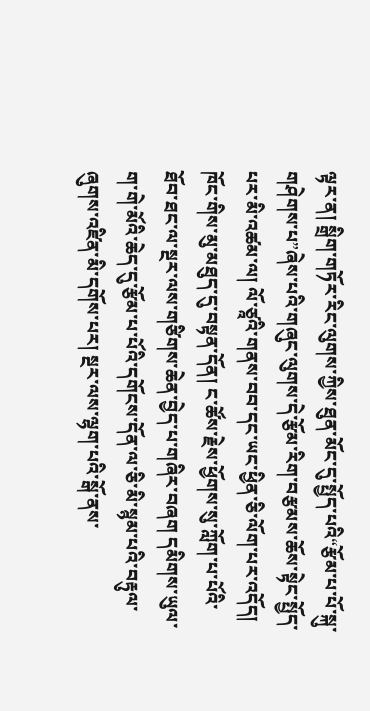ལྟར་ན། སྒྲིག་གཏོར་རིང་ལུགས་ཀྱིས་ཐུན་མོང་དུ་སྤྱོད་པའི“རྩོམ་པ་པོ་སྐུ་གཤེགས་པ”ཞེས་པའི་གཞུང་ལུགས་དེ་རྩོམ་རིག་བརྩམས་ཆོས་སྟེང་སྤྱོད་པར་མི་འཚམ་ལ། ལོ་ཙཱའི་གནས་བབ་དང་ཡང་ཕྱིན་ཅི་ལོག་པར་འདོད། ཁོང་གིས་མུ་མཐུད་དུ་བསྟན་དོན། ང་ཚོས་རྗེས་ཕྱོགས་སུ་ཀློག་པ་པོའི་ཐོབ་ཐང་ལ་སྔར་ལས་གཙིགས་ཆེན་བྱེད་པ་གཞིར་བཞག དམིགས་ཡུལ་ག་གེ་མོའི་ཆེད་དུ་རྩོམ་པ་པོའི་དགོངས་དོན་ལ་ཅི་མི་སྙམ་པའི་བརྟུལ་ཞུགས་འཛིན་མི་དགོས་པར། སྔར་ལས་ལྷག་པའི་སྒོ་ནས་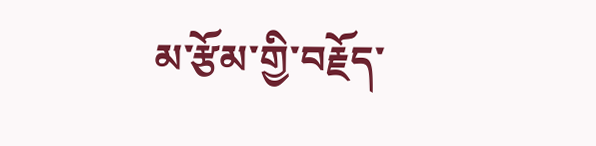མ་རྩོམ་གྱི་བརྗོད་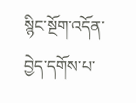སྙིང་སྔོག་འདོན་བྱེད་དགོས་པ་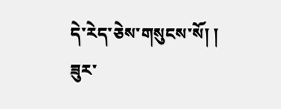དེ་རེད་ཅེས་གསུངས་སོ། །
ཟུར་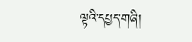ལྟའི་དཔྱད་གཞི།